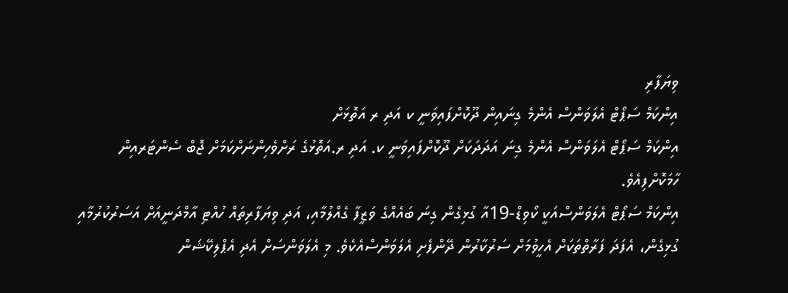ވިޔަފާރި
އިންކަމް ސަޕޯޓް އެލަވަންސް އެންމެ ގިނައިން ދޫކޮށްފައިވަނީ ކ އަދި ރ އަތޮޅަށް
އިންކަމް ސަޕޯޓް އެލަވަންސް އެންމެ ގިނަ އަދަދަކަށް ދޫކޮށްފައިވަނީ ކ. އަދި ރ.އަތޮޅުގެ ރަށްވެހިންނަށްކަމަށް ޖޮބް ސެންޓަރއިން ހާމަކޮށްފިއެވެ.
އިންކަމް ސަޕޯޓް އެލަވަންސްއަކީ ކޯވިޑް-19އާ ގުޅިގެން ގިނަ ބައެއްގެ ވަޒީފާ ގެއްލުމާއި، އަދި ވިޔަފާރިތައް ހުއްޓި އާމްދަނީއަށް އަސަރުކުރުމާއި ގުޅިގެން، އެފަދަ ފަރާތްތަކަށް އެހީވުމަށް ސަރުކާރުން ދޭންފެށި އެލަވަންސްއެކެވެ. މި އެލަވަންސަށް އެދި އެޕްލިކޭޝަން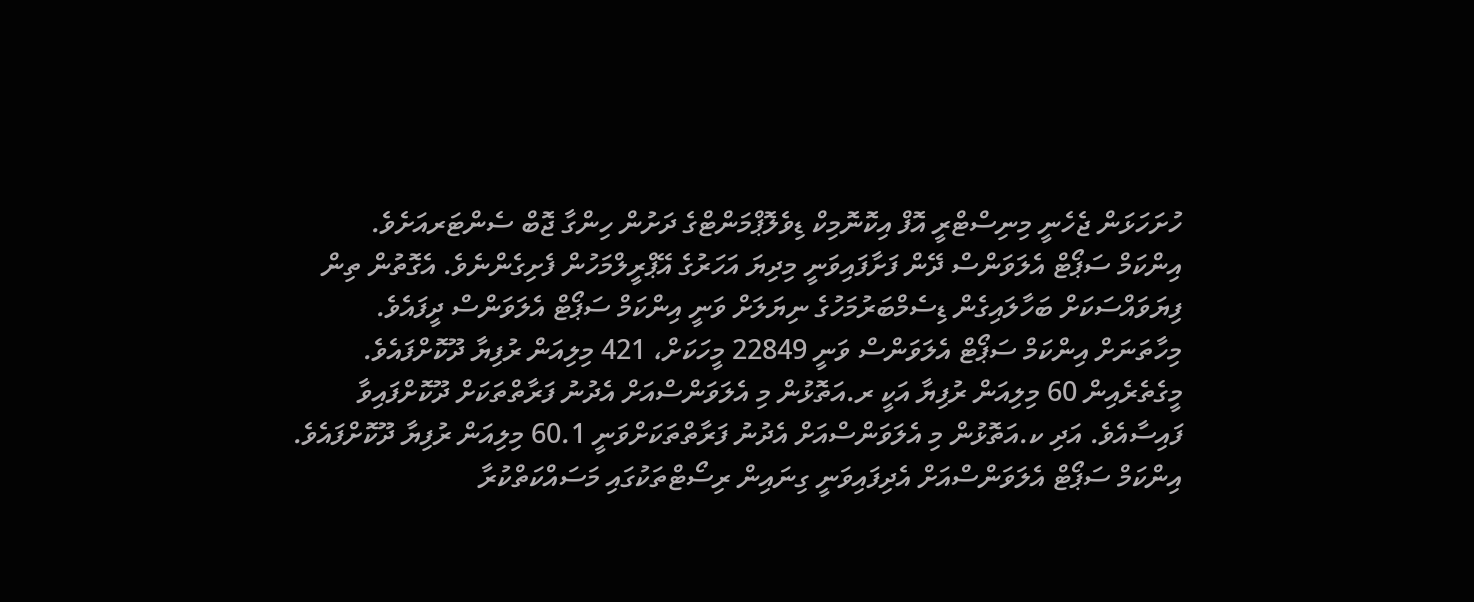ހުށަހަޅަން ޖެހެނީ މިނިސްޓްރީ އޮފް އިކޮނޮމިކް ޑިވެލޮޕްމަންޓްގެ ދަށުން ހިންގާ ޖޮބް ސެންޓަރއަށެވެ.
އިންކަމް ސަޕޯޓް އެލަވަންސް ދޭން ފަށާފައިވަނީ މިދިޔަ އަހަރުގެ އޭޕްރީލްމަހުން ފެށިގެންނެވެ. އެގޮތުން ތިން ފިޔަވައްސަކަށް ބަހާލައިގެން ޑިސެމްބަރުމަހުގެ ނިޔަލަށް ވަނީ އިންކަމް ސަޕޯޓް އެލަވަންސް ދީފައެވެ.
މިހާތަނަށް އިންކަމް ސަޕޯޓް އެލަވަންސް ވަނީ 22849 މީހަކަށް، 421 މިލިއަން ރުފިޔާ ދޫކޮށްފައެވެ. މީގެތެރެއިން 60 މިލިއަން ރުފިޔާ އަކީ ރ.އަތޮޅުން މި އެލަވަންސްއަށް އެދުނު ފަރާތްތަކަށް ދޫކޮށްފައިވާ ފައިސާއެވެ. އަދި ކ.އަތޮޅުން މި އެލަވަންސްއަށް އެދުނު ފަރާތްތަކަށްވަނީ 60.1 މިލިއަން ރުފިޔާ ދޫކޮށްފައެވެ.
އިންކަމް ސަޕޯޓް އެލަވަންސްއަށް އެދިފައިވަނީ ގިނައިން ރިސޯޓްތަކުގައި މަސައްކަތްކުރާ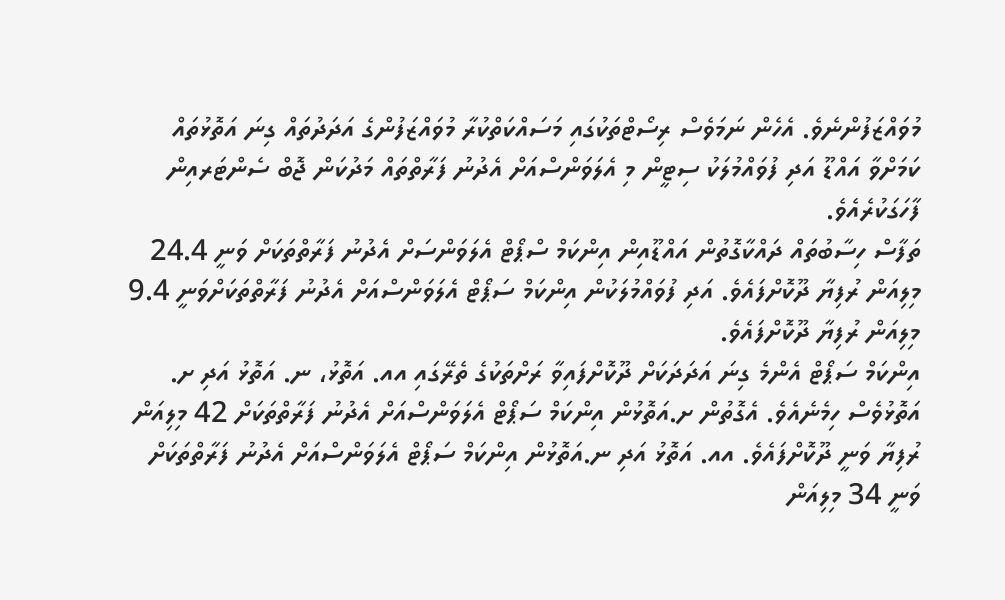މުވައްޒަފުންނެވެ. އެހެން ނަމަވެސް ރިސޯޓްތަކުގައި މަސައްކަތްކުރާ މުވައްޒަފުންގެ އަދަދުތައް ގިނަ އަތޮޅުތައް ކަމަށްވާ އައްޑޫ އަދި ފުވައްމުލަކު ސިޓީން މި އެލަވަންސްއަށް އެދުނު ފަރާތްތައް މަދުކަން ޖޮބް ސެންޓަރއިން ފާހަގަކުރެއެވެ.
ތަފާސް ހިސާބުތައް ދައްކާގޮތުން އައްޑޫއިން އިންކަމް ސްޕޯޓް އެލަވަންސަށް އެދުނު ފަރާތްތަކަށް ވަނީ 24.4 މިލިއަން ރުފިޔާ ދޫކޮށްފައެވެ. އަދި ފުވައްމުލަކުން އިންކަމް ސަޕޯޓް އެލަވަންސްއަށް އެދުނު ފަރާތްތަކަށްވަނީ 9.4 މިލިއަން ރުފިޔާ ދޫކޮށްފައެވެ.
އިންކަމް ސަޕޯޓް އެންމެ ގިނަ އަދަދަކަށް ދޫކޮށްފައިވާ ރަށްތަކުގެ ތެރޭގައި އއ. އަތޮޅު، ނ. އަތޮޅު އަދި ށ. އަތޮޅުވެސް ހިމެނެއެވެ. އެގޮތުން ށ.އަތޮޅުން އިންކަމް ސަޕޯޓް އެލަވަންސްއަށް އެދުނު ފަރާތްތަކަށް 42 މިލިއަން ރުފިޔާ ވަނީ ދޫކޮށްފައެވެ. އއ. އަތޮޅު އަދި ނ.އަތޮޅުން އިންކަމް ސަޕޯޓް އެލަވަންސްއަށް އެދުނު ފަރާތްތަކަށް ވަނީ 34 މިލިއަން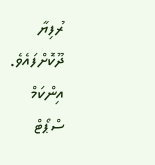ރުފިޔާ ދޫކޮށްފައެވެ.
އިންކަމް ސްޕޯޓް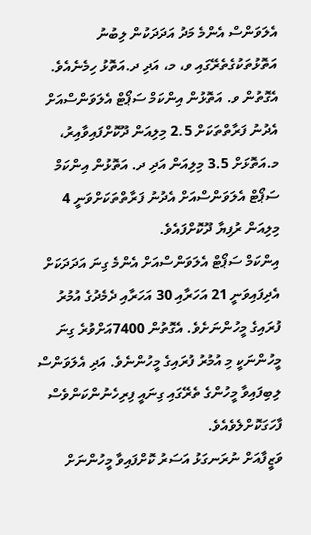އެލަވަންސް އެންމެ މަދު އަދަދަކުން ލިބުނު އަތޮޅުތަކުގެތެރޭގައި ވ، މ، އަދި ދ.އަތޮޅު ހިމެނެއެވެ. އެގޮތުން ވ. އަތޮޅުން އިންކަމް ސަޕޯޓް އެލަވަންސްއަށް އެދުނު ފަރާތްތަކަށް 2.5 މިލިއަން ދޫކޮށްފައިވާއިރު، މ.އަތޮޅަށް 3.5 މިލިއަން އަދި ދ. އަތޮޅުން އިންކަމް ސަޕޯޓް އެލަވަންސްއަށް އެދުނު ފަރާތްތަކަށްވަނީ 4 މިލިއަން ރުފިޔާ ދޫކޮށްފައެވެ.
އިންކަމް ސަޕޯޓް އެލަވަންސްއަށް އެންމެ ގިނަ އަދަދަކަށް އެދިފައިވަނީ 21 އަހަރާއި 30 އަހަރާއި ދެމެދުގެ އުމުރު ފުރައިގެ މީހުންނަށެވެ. އެގޮތުން 7400އަށްވުރެ ގިނަ މީހުންނަކީ މި އުމުރު ފުރައިގެ މީހުންނެވެ. އަދި އެލަވަންސް ލިބިފައިވާ މީހުންގެ ތެރޭގައި ގިނައީ ފިރިހެނުންކަންވެސް ފާހަގަކޮށްލެވެއެވެ.
ވަޒީފާއަށް ނުރަނގަޅު އަސަރު ކޮށްފައިވާ މީހުންނަށް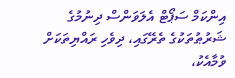އިންކަމް ސަޕޯޓް އެލަވަންސް ދިނުމުގެ ޝަރުޠުތަކުގެ ތެރޭގައި، ދިވެހި ރައްޔިތަކަށް ވުމާއެކު،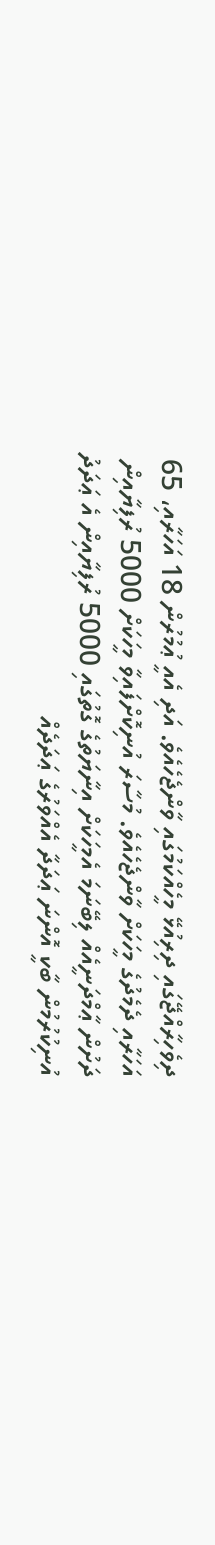ދިވެހިރާއްޖޭގައި ދިރިއުޅޭ މީހެއްކަމުގައި ވާންޖެހެއެވެ. އަދި އެއީ ޢުމުރުން 18 އަހަރާއި، 65 އަހަރާއި ދެމެދުގެ މީހަކަށް ވާންޖެހެއެވެ. މުސާރަ އުނިކޮށްފައިވާ މީހަކަށް 5000 ރުފިޔާއިން ދަށުން ޢާމްދަނީއެއް ލިބޭނަމަ އެމީހަކަށް އިނާޔަތުގެ ގޮތުގައި 5000 ރުފިޔާއިން އެ ޢަދަދު އުނިކުރުމުން ބާކީ އޮންނަ ޢަދަދާ އެއްވަރުގެ ޢަދަދެއް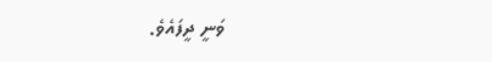ވަނީ ދީފައެވެ.